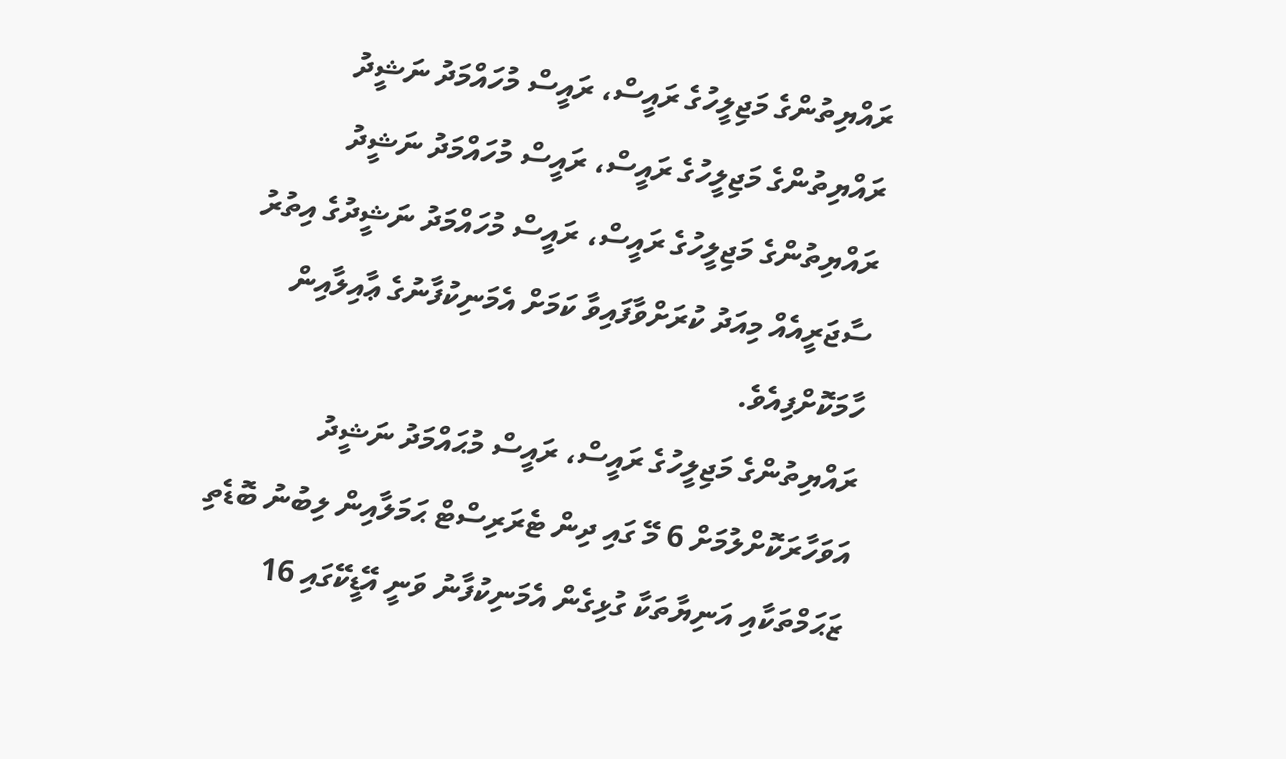ރައްޔިތުންގެ މަޖިލީހުގެ ރައީސް، ރައީސް މުހައްމަދު ނަޝީދު
ރައްޔިތުންގެ މަޖިލީހުގެ ރައީސް، ރައީސް މުހައްމަދު ނަޝީދު
ރައްޔިތުންގެ މަޖިލީހުގެ ރައީސް، ރައީސް މުހައްމަދު ނަޝީދުގެ އިތުރު ސާޖަރީއެއް މިއަދު ކުރަށްވާފައިވާ ކަމަށް އެމަނިކުފާނުގެ ޢާއިލާއިން ހާމަކޮށްފިއެވެ.
ރައްޔިތުންގެ މަޖިލީހުގެ ރައީސް، ރައީސް މުޙައްމަދު ނަޝީދު އަވަހާރަކޮށްލުމަށް 6 މޭ ގައި ދިން ޓެރަރިސްޓް ޙަމަލާއިން ލިބުނު ބޮޑެތި ޒަޙަމްތަކާއި އަނިޔާތަކާ ގުޅިގެން އެމަނިކުފާނު ވަނީ އޭޑީކޭގައި 16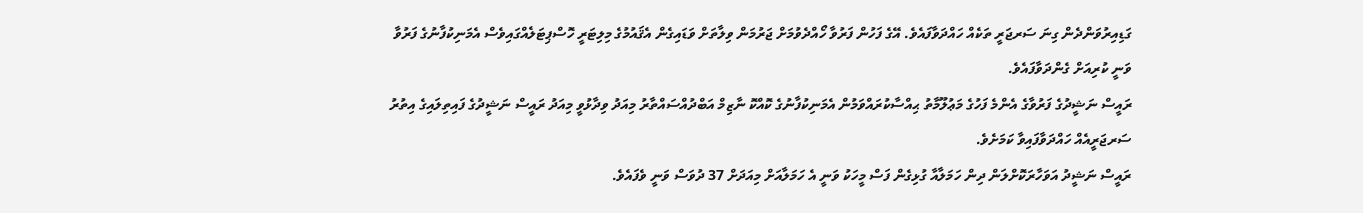ގަޑިއިރުވަންދެން ގިނަ ސަރޖަރީ ތަކެއް ހައްދަވާފައެވެ. އޭގެ ފަހުން ފަރުވާ ހޯއްދެވުމަށް ޖަރުމަން ވިލާތަށް ވަޑައިގެން އެޤައުމުގެ މިލިޓަރީ ހޮސްޕިޓަލެއްގައިވެސް އެމަނިކުފާނުގެ ފަރުވާ ވަނީ ކުރިއަށް ގެންދަވާފައެވެ.
ރައީސް ނަޝީދުގެ ފަރުވާގެ އެންމެ ފަހުގެ މަޢުލޫމާތު ޙިއްސާކުރައްވަމުން އެމަނިކުފާނުގެ ކޮއްކޮ ނާޒިމް އަބްދުއްސައްތާރު މިއަދު ވިދާޅުވީ މިއަދު ރައީސް ނަޝީދުގެ ފައިތިލައިގެ އިތުރު ސަރޖަރީއެއް ހައްދަވާފައިވާ ކަމަށެވެ.
ރައީސް ނަޝީދު އަވަހާރަކޮށްލަން ދިން ހަމަލާއާ ގުޅިގެން ފަސް މީހަކު ވަނީ އެ ހަމަލާއަށް މިއަދަށް 37 ދުވަސް ވަނީ ވެފައެވެ.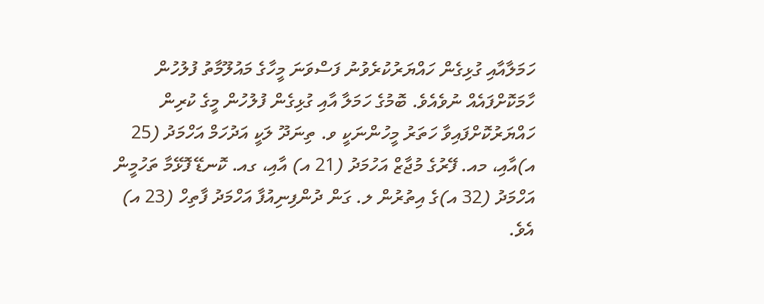ހަމަލާއާއި ގުޅިގެން ހައްޔަރުކުރެވުނު ފަސްވަނަ މީހާގެ މައުލޫމާތު ފުލުހުން ހާމަކޮށްފައެއް ނުވެއެވެ. ބޮމުގެ ހަމަލާ އާއި ގުޅިގެން ފުލުހުން މީގެ ކުރިން ހައްޔަރުކޮށްފައިވާ ހަތަރު މީހުންނަކީ ވ. ތިނަދޫ ލަކީ އަދުހަމް އަހްމަދު (25 އ)އާއި، މއ. ފޭރުގެ މުޖާޒް އަހުމަދު (21 އ) އާއި، ގއ. ކޮނޑޭ ފޮޅޭމާ ތަހުމީން އަހްމަދު (32 އ)ގެ އިތުރުން ލ. ގަން ދުންފިނިއުފާ އަހްމަދު ފާތިހް (23 އ) އެވެ.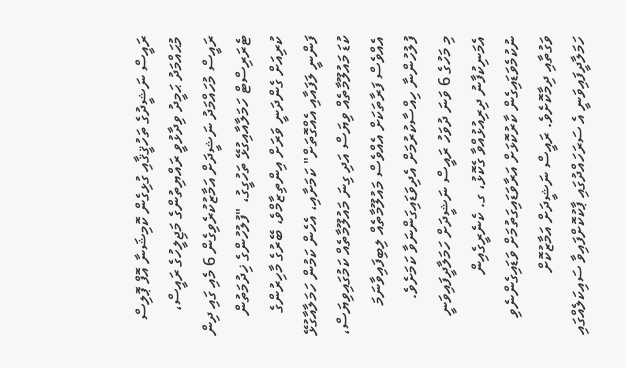ރައީސް ނަޝީދުގެ ތަހުޤީޤާއި ގުޅިގެން ކޮމިޝަނާ އޮފް ޕޮލިސް މުޙައްމަދު ޙަމީދު ވިދާޅުވީ ރައްޔިތުންގެ މަޖިލީހުގެ ރައީސް، ރައީސް މުހައްމަދު ނަޝީދަށް އަމާޒުކުރެވިގެން 6 މެއި ގައި ދިން ޓެރަރިސްޓް ހަމަލާއާއިގުޅޭ ތަހުގީގު، "ފުލުހުންގެ ޚިދުމަތުން ކުރިއަށް ގެންދަނީ ވަރަށް އިންތިޒާމްވެ، ބޭރުގެ މާހިރުންގެ ފަންނީ ލަފައާއި އެއްގޮތަށް" ކަމަށާއި، އެހެން ކަމުން ހަމަލާއާގުޅޭ ކުޑަ މައުލޫމާތެއް ވިޔަސް އަދި ގިނަ މައުލޫމާތެއް ކަމުގައިވިޔަސް، އެއްވެސް ފަރާތަކަށް އެއްވެސް މައުލޫމާތެއް ލިބިފައިވާނަމަ ފުލުހުންނާ ހިއްސާކުރުމަށް އެދިވަޑައިގަންނަވާ ކަމަށެވެ.
މި މަހުގެ 6 ވަނަ ދުވަހު ރައީސް ނަޝީދަށް ހަމަލާދީފައިވަނީ އެމަނިކުފާނު ދިރިއުޅުއްވާ ގެކޮޅު، ގ. ކެނެރީގެއިން ނުކުމެވަޑައިގެން ކާރުކޮޅަށް އަރާވަޑައިގަތުމަށް ވަޑައިގެންނެވި ވަގުތާއި ދިމާކޮށެވެ. ރައީސް ނަޝީދަށް އަމާޒުކޮށް ހަމަލާދީފައިވަނީ އެ ސަރަހައްދުގައި ޕާކުކޮށްފައިވާ ސައިކަލެއްގައި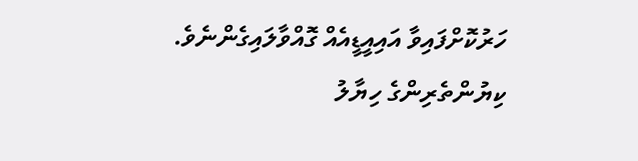ހަރުކޮށްފައިވާ އައިއީޑީއެއް ގޮއްވާލައިގެންނެވެ.
ކިޔުންތެރިންގެ ހިޔާލު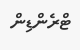ޓްރެންޑިން